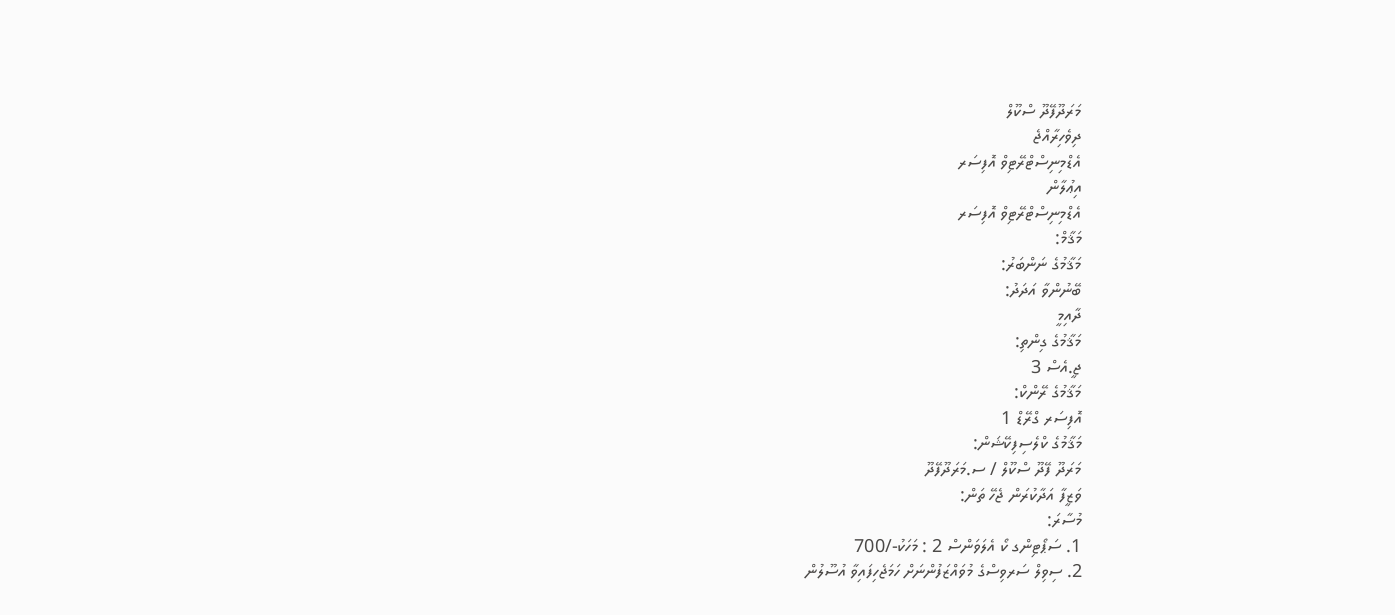މަރަދޫފޭދޫ ސްކޫލް
ދިވެހިރާއްޖެ
އެޑްމިނިސްޓްރޭޓިވް އޮފިސަރ
އިޢުލާން
އެޑްމިނިސްޓްރޭޓިވް އޮފިސަރ
މަޤާމް:
މަޤާމުގެ ނަންބަރު:
ބޭނުންވާ އަދަދު:
ދާއިމީ
މަޤާމުގެ ގިންތި:
ޖީ.އެސް 3
މަޤާމުގެ ރޭންކް:
އޮފިސަރ ގްރޭޑް 1
މަޤާމުގެ ކްލެސިފިކޭޝަން:
މަރަދޫ ފޭދޫ ސްކޫލް / ސ.މަރަދޫފޭދޫ
ވަޒީފާ އަދާކުރަން ޖެހޭ ތަން:
މުސާރަ:
1. ސަޕޯޓިންގ ކޯ އެލަވަންސް 2 : މަހަކު-/700
2. ސިވިލް ސަރވިސްގެ މުވައްޒަފުންނަށް ހަމަޖެހިފައިވާ އުސޫލުން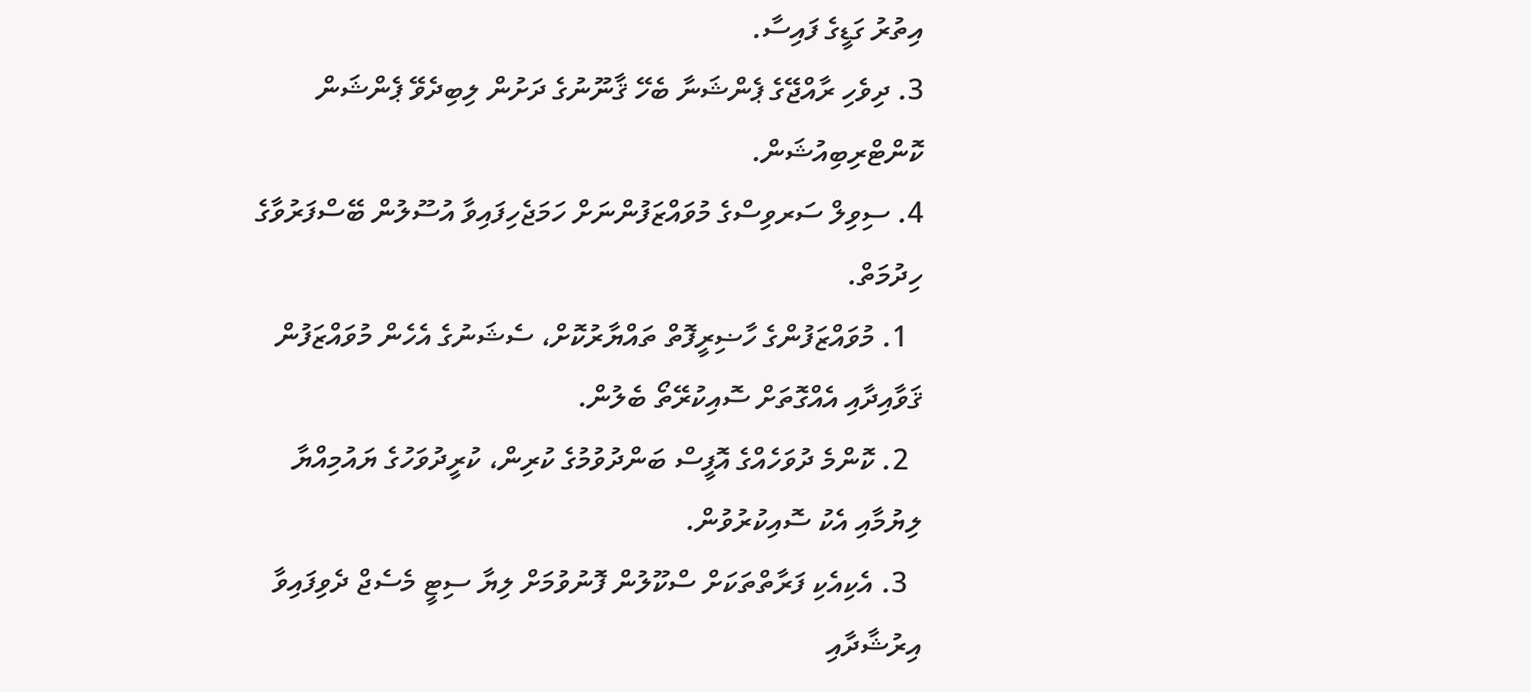އިތުރު ގަޑީގެ ފައިސާ.
3. ދިވެހި ރާއްޖޭގެ ޕެންޝަނާ ބެހޭ ޤާނޫނުގެ ދަށުން ލިބިދެވޭ ޕެންޝަން ކޮންޓްރިބިއުޝަން.
4. ސިވިލް ސަރވިސްގެ މުވައްޒަފުންނަށް ހަމަޖެހިފައިވާ އުސޫލުން ބޭސްފަރުވާގެ ހިދުމަތް.
  1. މުވައްޒަފުންގެ ހާޟިރީފޮތް ތައްޔާރުކޮށް، ސެޝަނުގެ އެހެން މުވައްޒަފުން ޤަވާއިދާއި އެއްގޮތަށް ސޮއިކުރޭތޯ ބެލުން.
  2. ކޮންމެ ދުވަހެއްގެ އޮފީސް ބަންދުވުމުގެ ކުރިން، ކުރީދުވަހުގެ ޔައުމިއްޔާ ލިޔުމާއި އެކު ސޮއިކުރުވުން.
  3. އެކިއެކި ފަރާތްތަކަށް ސްކޫލުން ފޮނުވުމަށް ލިޔާ ސިޓީ މެސެޖް ދެވިފައިވާ އިރުޝާދާއި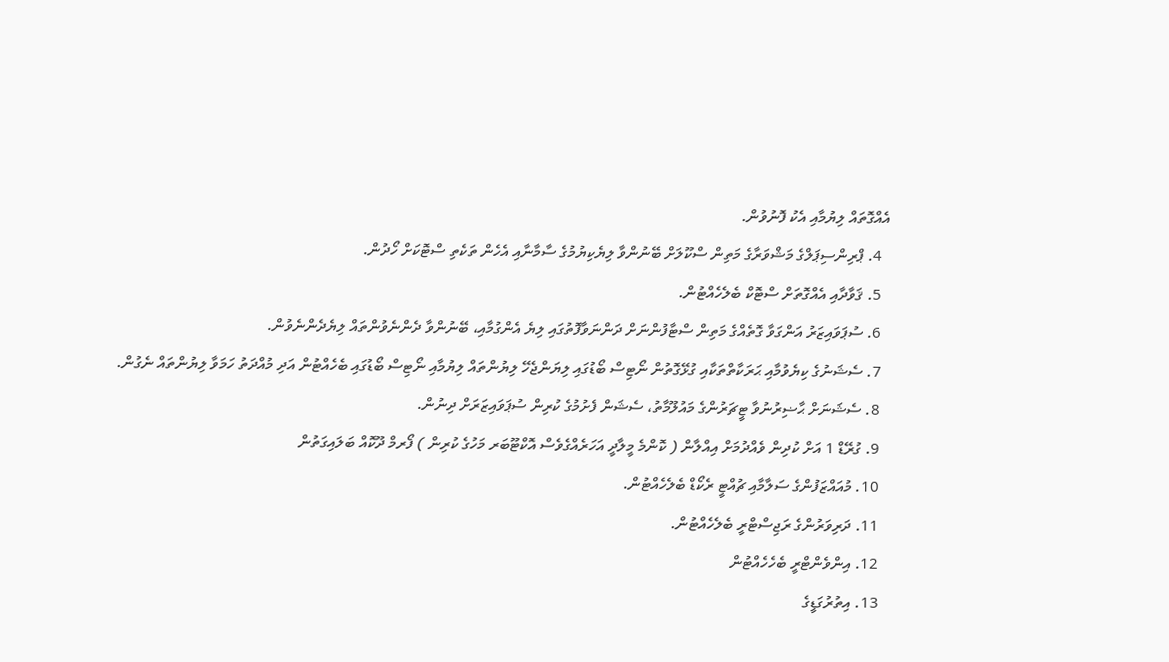އެއްގޮތައް ލިޔުމާއި އެކު ފޮނުވުން.
  4. ޕްރިންސިޕަލްގެ މަޝްވަރާގެ މަތިން ސްކޫލަށް ބޭނުންވާ ލިޔެކިޔުމުގެ ސާމާނާއި އެހެން ތަކެތި ސްޓޮކަށް ހޯދުން.
  5. ޤަވާދާއި އެއްގޮތަށް ސްޓޮކް ބެލެހެއްޓުން.
  6. ސުޕަވައިޒަރު އަންގަވާ ގޮތެއްގެ މަތިން ސްޓާފުންނަށް ދަންނަވާފޮތުގައި ލިޔެ އެންގުމާއި، ބޭނުންވާ ދެންނެވުންތައް ލިޔެދެންނެވުން.
  7. ސެޝަނުގެ ކިޔެވުމާއި ޙަރަކާތްތަކާއި ގުޅޭގޮތުން ނޯޓިސް ބޯޑުގައި ލިޔަންޖެހޭ ލިޔުންތައް ލިޔުމާއި ނޯޓިސް ބޯޑުގައި ބެހެއްޓުން އަދި މުއްދަތު ހަމަވާ ލިޔުންތައް ނެގުން.
  8. ސެޝަނަށް ޙާޟިރުނުވާ ޓީޗަރުންގެ މައުލޫމާތު، ސެޝަން ފެށުމުގެ ކުރިން ސުޕަވައިޒަރަށް ދިނުން.
  9. ގުރޭޑް 1 އަށް ކުދިން ވެއްދުމަށް އިއްލާން ( ކޮންމެ މީލާދީ އަހަރެއްގެވެސް އޮކްޓޫބަރ މަހުގެ ކުރިން ) ފޯރމް ދޫކޮއް ބަލައިގަތުން
  10. މުއައްޒަފުންގެ ސަލާމާއި ޗުއްޓީ ރެކޯޑް ބެލެހެއްޓުން.
  11. ދަރިވަރުންގެ ރަޖިސްޓްރީ ބެލެހެއްޓުން.
  12. އިންވެންޓްރީ ބެހެހެއްޓުން
  13. އިތުރުގަޑީގެ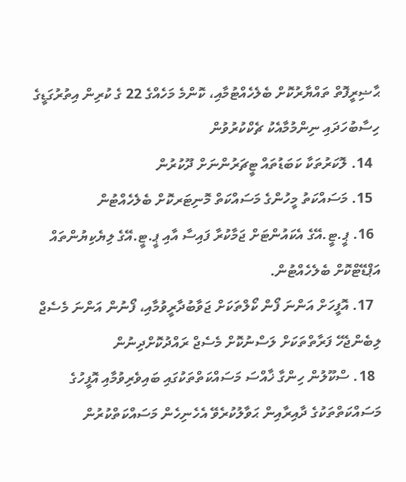ޙާޟިރީފޮތް ތައްޔާރުކޮށް ބެލެހެއްޓުމާއި، ކޮންމެ މަހެއްގެ 22 ގެ ކުރިން އިތުރުގަޑީގެ ހިސާބުހަދައި ނިންމުމާއެކު ޗެކްކުރުވުން
  14. ލޮކަރުތަކާ ކަބަޑުތައް ޓީޗަރުންނަށް ދޫކުރުން
  15. މަސައްކަތު މީހުންގެ މަސައްކަތް މޮނިޓަރކޮށް ބެލެހެއްޓުން
  16. ޕީ.ޓީ.އޭގެ އެކައުންޓަށް ޖަމާކުރާ ފައިސާ އާއި ޕީ.ޓީ.އޭގެ ލިޔެކިޔުންތައް އަޕްޑޭޓްކޮށް ބެލެހެއްޓުން.
  17. އޮފީހަށް އަންނަ ފޯން ކޯލްތަކަށް ޖަވާބުދާރީވުމާއި، ފޯނުން އަންނަ މެސެޖް ލިބެންޖެހޭ ފަރާތްތަކަށް ލަސްނުކޮށް މެސެޖް ރައްދުކޮށްދިނުން
  18. ސްކޫލުން ހިންގާ ޚާއްސަ މަސައްކަތްތަކުގައި ބައިވެރިވުމާއި އޮފީހުގެ މަސައްކަތްތަކުގެ ދާއިރާއިން ޙަވާލުކުރެވޭ އެހެނިހެން މަސައްކަތްކުރުން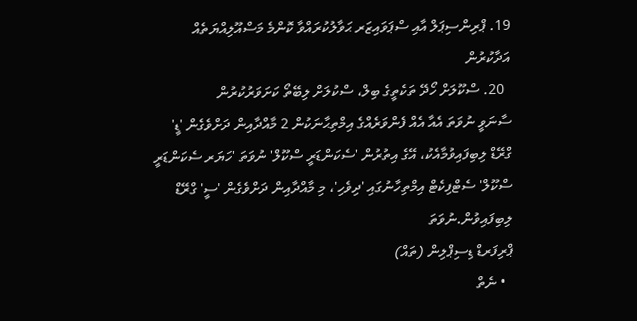19. ޕްރިންސިޕަލް އާއި ސްޕަވައިޒަރ ޙަވާލުކުރައްވާ ކޮންމެ މަސްއޫލިއްޔަތެއް އަދާކުރުން
  20. ސްކޫލަށް ހޯދޭ ތަކެތީގެ ބިލް، ސްކުލަށް ލިބޭތޯ ކަށަވަރުކުރުން
ސާނަވީ ނުވަތަ އެއާ އެއް ފެންވަރެއްގެ އިމްތިޙާނަކުން 2 މާއްދާއިން ދަށްވެގެން 'ޑީ' ގްރޭޑް ލިބިފައިވުމާއެކު، އޭގެ އިތުރުން 'ސެކަންޑަރީ ސްކޫލް' ނުވަތަ 'ހަޔަރ ސެކަންޑަރީ ސްކޫލް' ސެޓްފިކެޓް އިމްތިހާނުގައި 'ދިވެހި'، މި މާއްދާއިން ދަށްވެގެން 'ސީ' ގްރޭޑް ލިބިފައިވުން.ނުވަތަ
ޕްރިފަރޑް ޑިސިޕްލިން (ތައް)
  • ނެތް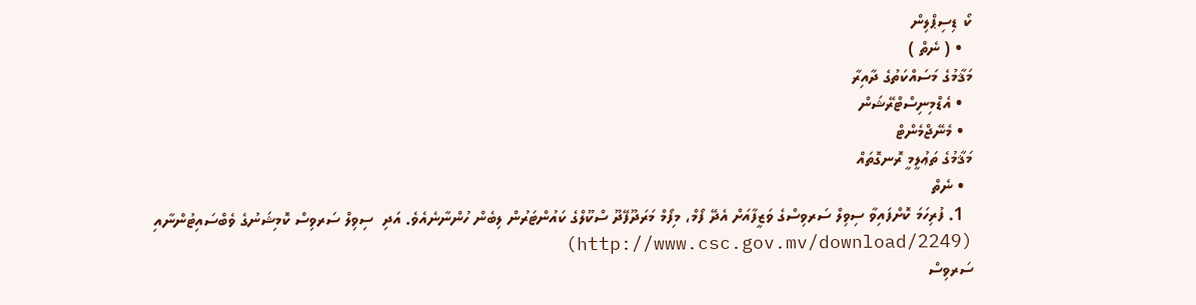ކޯ ޑިސިޕްލިން
  • ( ނެތް )
މަޤާމުގެ މަސައްކަތުގެ ދާއިރާ
  • އެޑްމިނިސްޓްރޭޝަން
  • މެނޭޖްމެންޓް
މަޤާމުގެ ތަޢުލީމީ ރޮނގޮތައް
  • ނެތް
  1. ފުރިހަމަ ކޮށްފައިވާ ސިވިލް ސަރވިސްގެ ވަޒީފާއަށް އެދޭ ފޯމް، މިފޯމް މަރަދޫފޭދޫ ސްކޫލްގެ ކައުންޓަރުން ލިބެން ހުންނާނެއެވެ. އަދި  ސިވިލް ސަރވިސް ކޮމިޝަނުގެ ވެބްސައިޓުންނާއި (http://www.csc.gov.mv/download/2249)
ސަރވިސް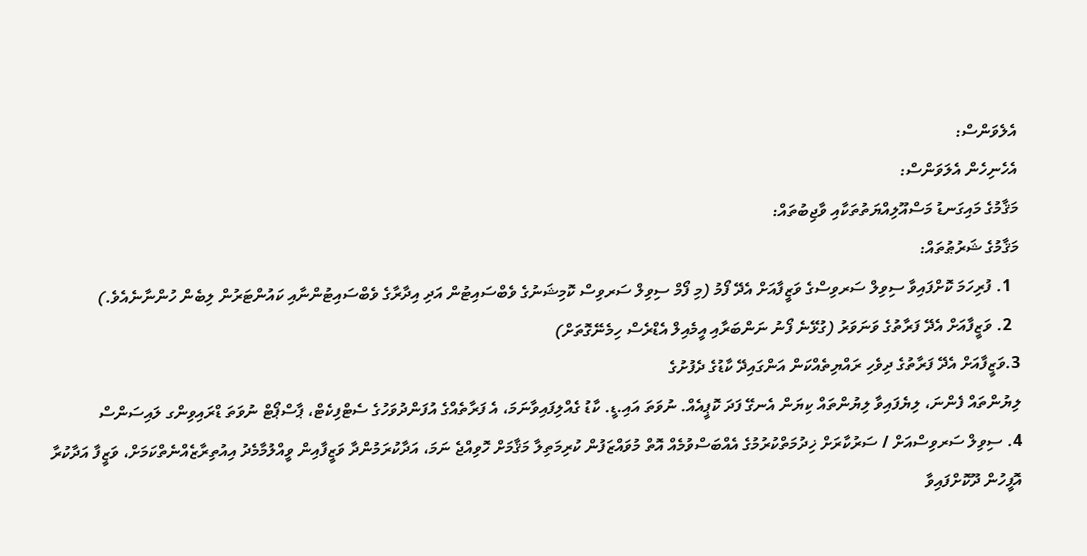އެލެވަންސް:
އެހެނިހެން އެލަވަންސް:
މަޤާމުގެ މައިގަނޑު މަސްއޫލިއްޔަތުތަކާއި ވާޖިބުތައް:
މަޤާމުގެ ޝަރުޠުތައް:
  1. ފުރިހަމަ ކޮށްފައިވާ ސިވިލް ސަރވިސްގެ ވަޒީފާއަށް އެދޭ ފޯމު (މި ފޯމް ސިވިލް ސަރވިސް ކޮމިޝަނުގެ ވެބްސައިޓުން އަދި އިދާރާގެ ވެބްސައިޓުންނާއި ކައުންޓަރުން ލިބެން ހުންނާނެއެވެ.)
  2. ވަޒީފާއަށް އެދޭ ފަރާތުގެ ވަނަވަރު (ގުޅޭނެ ފޯނު ނަންބަރާއި އީމެއިލް އެޑްރެސް ހިމެނޭގޮތަށް)
3.ވަޒީފާއަށް އެދޭ ފަރާތުގެ ދިވެހި ރައްޔިތެއްކަން އަންގައިދޭ ކާޑުގެ ދެފުށުގެ
ލިޔުންތައް ފެންނަ، ލިޔެފައިވާ ލިޔުންތައް ކިޔަން އެނގޭ ފަދަ ކޮޕީއެއް. ނުވަތަ އައި.ޑީ. ކާޑު ގެއްލިފައިވާނަމަ، އެ ފަރާތެއްގެ އުފަންދުވަހުގެ ސެޓްފިކެޓް، ޕާސްޕޯޓް ނުވަތަ ޑްރައިވިންގ ލައިސަންސް
4. ސިވިލް ސަރވިސްއަށް / ސަރުކާރަށް ޚިދުމަތްކުރުމުގެ އެއްބަސްވުމެއް އޮތް މުވައްޒަފުން ކުރިމަތިލާ މަޤާމަށް ހޮވިއްޖެ ނަމަ، އަދާކުރަމުންދާ ވަޒީފާއިން ވީއްލުމާމެދު އިއުތިރާޒެއްނެތްކަމަށް، ވަޒީފާ އަދާކުރާ އޮފީހުން ދޫކޮށްފައިވާ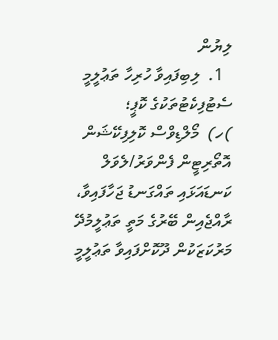ލިޔުން
  1.  ލިބިފައިވާ ހުރިހާ ތަޢުލީމީ ސެޓުފިކެޓުތަކުގެ ކޮޕީ؛
)ހ)  މޯލްޑިވްސް ކޮލިފިކޭޝަން އޮތޯރިޓީން ފެންވަރު/ލެވަލް ކަނޑައަޅައި ތައްގަނޑު ޖަހާފައިވާ، ރާއްޖެއިން ބޭރުގެ މަތީ ތަޢުލީމުދޭ މަރުކަޒަކުން ދޫކޮށްފައިވާ ތަޢުލީމީ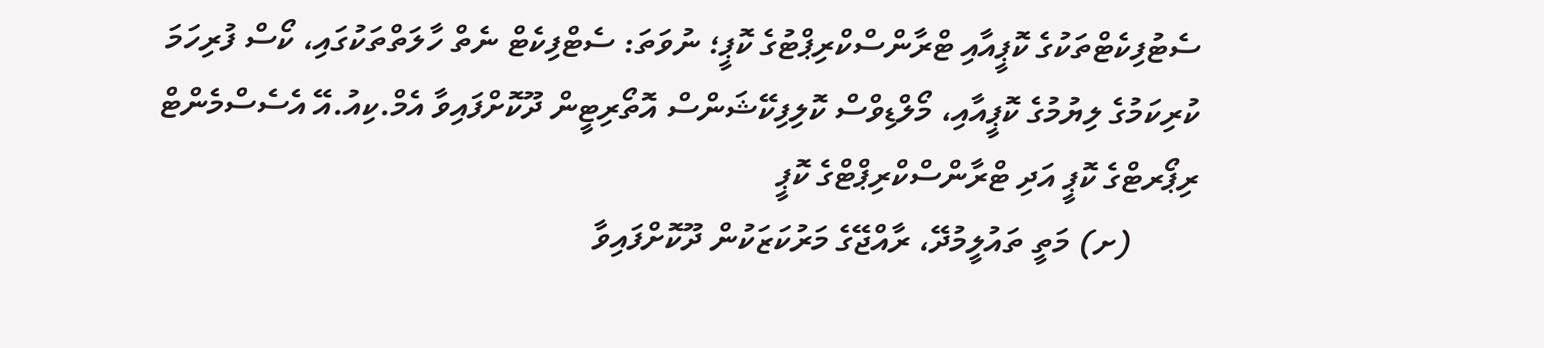ސެޓުފިކެޓްތަކުގެ ކޮޕީއާއި ޓްރާންސްކްރިޕްޓުގެ ކޮޕީ؛ ނުވަތަ: ސެޓްފިކެޓް ނެތް ހާލަތްތަކުގައި، ކޯސް ފުރިހަމަ ކުރިކަމުގެ ލިޔުމުގެ ކޮޕީއާއި، މޯލްޑިވްސް ކޮލިފިކޭޝަންސް އޮތޯރިޓީން ދޫކޮށްފައިވާ އެމް.ކިއު.އޭ އެސެސްމެންޓް ރިޕޯރޓްގެ ކޮޕީ އަދި ޓްރާންސްކްރިޕްޓްގެ ކޮޕީ
        (ށ) މަތީ ތައުލީމުދޭ، ރާއްޖޭގެ މަރުކަޒަކުން ދޫކޮށްފައިވާ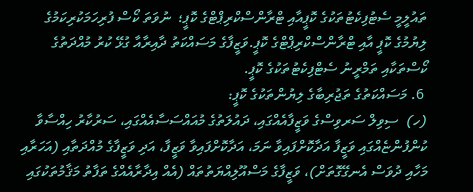ތައުލީމީ ސެޓުފިކެޓުތަކުގެ ކޮޕީއާއި ޓްރާންސްކްރިޕްޓްގެ ކޮޕީ؛  ނުވަތަ ކޯސް ފުރިހަމަކުރިކަމުގެ ލިޔުމުގެ ކޮޕީ އާއި ޓްރާންސްކްރިޕްޓްގެ ކޮޕީ.ވަޒީފާގެ މަސައްކަތު ދާއިރާއާ ގުޅޭ ކުރު މުއްދަތުގެ ކޯސްތަކާއި ތަމްރީނު ސެޓްފިކެޓުތަކުގެ ކޮޕީ.
 6. މަސައްކަތުގެ ތަޖުރިބާގެ ލިޔުންތަކުގެ ކޮޕީ:
(ހ)  ސިވިލް ސަރވިސްގެ ވަޒީފާއެއްގައި، ދައުލަތުގެ މުއައްސަސާއެއްގައި، ސަރުކާރު ހިއްސާވާ ކުންފުންޏެއްގައި ވަޒީފާ އަދާކޮށްފައިވާ ނަމަ، އަދާކޮށްފައިވާ ވަޒީފާ، އަދި ވަޒީފާގެ މުއްދަތާއި (އަހަރާއި މަހާއި ދުވަސް އެނގޭގޮތަށް)، ވަޒީފާގެ މަސްއޫލިއްޔަތުތައް (އެއް އިދާރާއެއްގެ ތަފާތު މަޤާމުތަކުގައި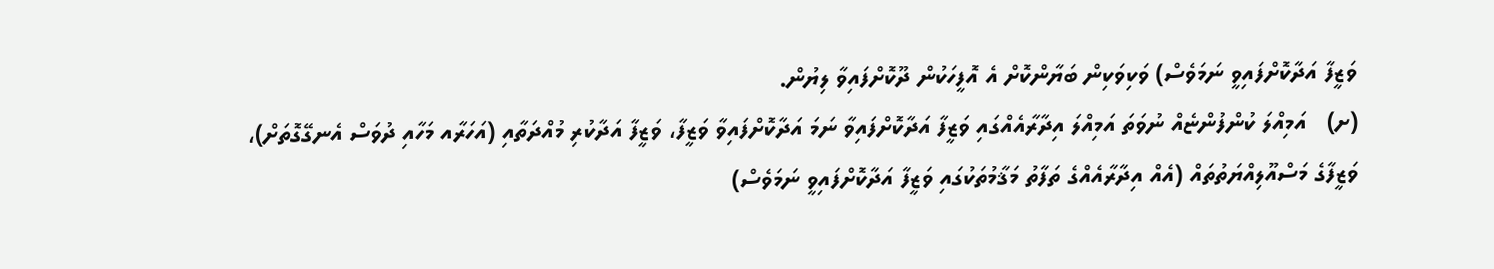ވަޒީފާ އަދާކޮށްފައިވީ ނަމަވެސް) ވަކިވަކިން ބަޔާންކޮށް އެ އޮފީހަކުން ދޫކޮށްފައިވާ ލިޔުން.
(ށ)   އަމިއްލަ ކުންފުންޏެއް ނުވަތަ އަމިއްލަ އިދާރާއެއްގައި ވަޒީފާ އަދާކޮށްފައިވާ ނަމަ އަދާކޮށްފައިވާ ވަޒީފާ، ވަޒީފާ އަދާކުރި މުއްދަތާއި (އަހަރާއ މަހާއި ދުވަސް އެނގޭގޮތަށް)، ވަޒީފާގެ މަސްއޫލިއްޔަތުތައް (އެއް އިދާރާއެއްގެ ތަފާތު މަޤާމުތަކުގައި ވަޒީފާ އަދާކޮށްފައިވީ ނަމަވެސް)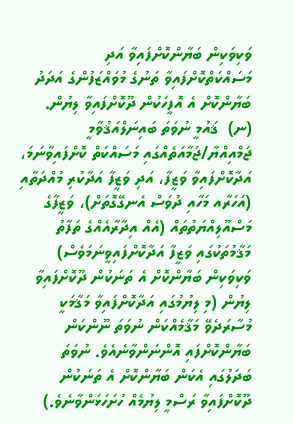ވަކިވަކިން ބަޔާންކޮށްފައިވާ އަދި މަސައްކަތްކޮށްފައިވާ ތަނުގެ މުވައްޒަފުންގެ އަދަދު ބަޔާންކޮށް އެ އޮފީހަކުން ދޫކޮށްފައިވާ ލިޔުން.
(ނ)  ޤައުމީ ނުވަތަ ބައިނަލްއަޤުވާމީ ޖަމްއިއްޔާ/ޖަމާއަތެއްގައި މަސައްކަތް ކޮށްފައިވާނަމަ، އަދާކޮށްފައިވާ ވަޒީފާ، އަދި ވަޒީފާ އަދާކުރި މުއްދަތާއި (އަހަރާއ މަހާއި ދުވަސް އެނގޭގޮތަށް)، ވަޒީފާގެ މަސްއޫލިއްޔަތުތައް (އެއް އިދާރާއެއްގެ ތަފާތު މަޤާމުތަކުގައި ވަޒީފާ އަދާކޮށްފައިވީނަމަވެސް) ވަކިވަކިން ބަޔާންކޮށް އެ ތަނަކުން ދޫކޮށްފައިވާ ލިޔުން (މި ލިޔުމުގައި އަދާކޮށްފައިވާ މަޤާމަކީ މުސާރަދެވޭ މަޤާމެއްކަން ނުވަތަ ނޫންކަން ބަޔާންކޮށްފައި އޮންނަންވާނެއެވެ. ނުވަތަ ބަދަލުގައި އެކަން ބަޔާންކޮށް އެ ތަނަކުން ދޫކޮށްފައިވާ ރަސްމީ ލިޔުމެއް ހުށަހަޅަންވާނެވެ.)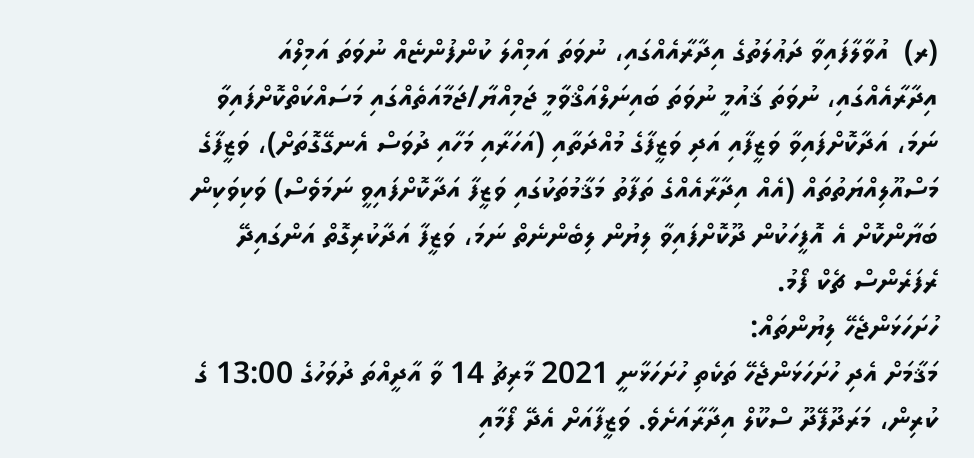(ރ)  އުވާލާފައިވާ ދަޢުލަތުގެ އިދާރާއެއްގައި، ނުވަތަ އަމިއްލަ ކުންފުންޏެއް ނުވަތަ އަމިލްއަ އިދާރާއެއްގައި، ނުވަތަ ޤައުމީ ނުވަތަ ބައިނަލްއަޤްވާމީ ޖަމިއްޔާ/ޖަމާއަތެއްގައި މަސައްކަތްކޮށްފައިވާ ނަމަ، އަދާކޮށްފައިވާ ވަޒީފާއި އަދި ވަޒީފާގެ މުއްދަތާއި (އަހަރާއި މަހާއި ދުވަސް އެނގޭގޮތަށް)، ވަޒީފާގެ މަސްއޫލިއްޔަތުތައް (އެއް އިދާރާއެއްގެ ތަފާތު މަޤާމުތަކުގައި ވަޒީފާ އަދާކޮށްފައިވީ ނަމަވެސް) ވަކިވަކިން ބަޔާންކޮށް އެ އޮފީހަކުން ދޫކޮށްފައިވާ ލިޔުން ލިބެންނެތް ނަމަ، ވަޒީފާ އަދާކުރިގޮތް އަންގައިދޭ ރެފަރެންސް ޗެކް ފޯމު.
ހުށަހަޅަންޖެހޭ ލިޔުންތައް:
މަޤާމަށް އެދި ހުށަހަޅަންޖެހޭ ތަކެތި ހުށަހަޅާނީ 2021 މާރިޗު 14 ވާ އާދީއްތަ ދުވަހުގެ 13:00 ގެ ކުރިން، މަރަދޫފޭދޫ ސްކޫލް އިދާރާއަށެވެ. ވަޒީފާއަށް އެދޭ ފޯމާއި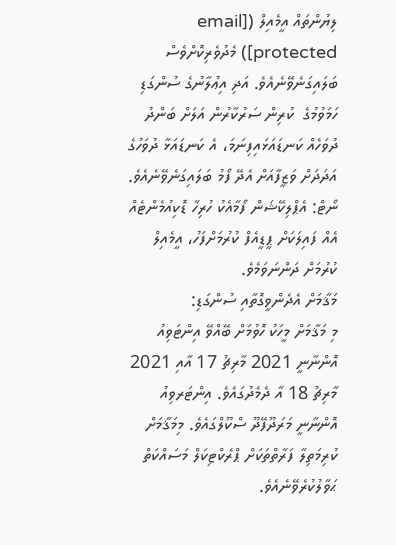ލިޔުންތައް އީމެއިލް ([email protected]) މެދުވެރިކޮށްވެސް ބަލައިގަނެވޭނެއެވެ. އަދި އިޢުލާނުގެ ސުންގަޑި ހަމަވުމުގެ  ކުރިން ސަރުކާރުން އަލަށް ބަންދު ދުވަހެއް ކަނޑައަޅައިފިނަމަ، އެ ކަނޑައަޅާ ދުވަހުގެ އަދަދަށް ވަޒީފާއަށް އެދޭ ފޯމު ބަލައިގަނެވޭނެއެވެ.
ނޯޓް: އެޕްލިކޭޝަން ފޯމާއެކު ހުރިހާ ޑޮކިއުމެންޓެއް އެއް ފައިލަކަށް ޕީޑީއެފް ކުރުމަށްފަހު، އީމެއިލް ކުރުމަށް ދަންނަވަމެވެ.
މަޤާމަށް އެދެންވީގޮތާއި ސުންގަޑި:
މި މަޤާމަށް މީހަކު ހޮވުމަށް ބޭއްވޭ އިންޓަވިއު އޮންނާނީ 2021 މާރިޗު 17 އާއި 2021 މާރިޗު 18 އާ ދެމެދުގައެވެ. އިންޓަރވިއު އޮންނާނީ މަރަދޫފޭދޫ ސްކޫލްގައެވެ. މިމަޤާމަށް ކުރިމަތިލާ ފަރާތްތަކަށް ޕްރެކްޓިކަލް މަސައްކަތް ޙަވާލުކުރެވޭނެއެވެ.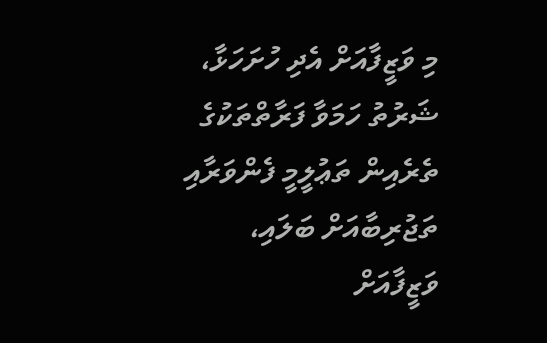މި ވަޒީފާއަށް އެދި ހުށަހަޅާ، ޝަރުތު ހަމަވާ ފަރާތްތަކުގެ ތެރެއިން ތަޢުލީމީ ފެންވަރާއި ތަޖުރިބާއަށް ބަލައި، ވަޒީފާއަށް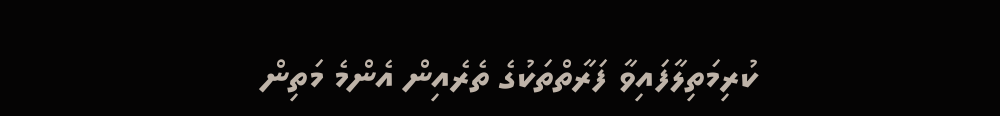ކުރިމަތިލާފައިވާ ފަރާތްތަކުގެ ތެރެއިން އެންމެ މަތިން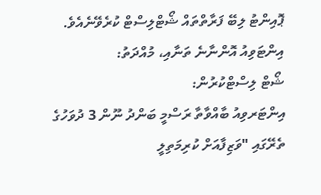ޕޮއިންޓު ލިބޭ ފަރާތްތައް ޝޯޓްލިސްޓް ކުރެވޭނެއެވެ.
އިންޓަވިއު އޮންނާނެ ތަނާއި، މުއްދަތު:
ޝޯޓް ލިސްޓްކުރުން:
އިންޓަރވިއު ބާއްވާތާ ރަސްމީ ބަންދު ނޫން 3 ދުވަހުގެ ތެރޭގައި "ވަޒިފާއަށް ކުރިމަތިލީ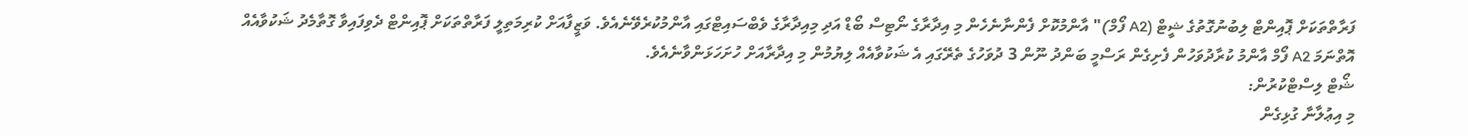ފަރާތްތަކަށް ޕޮއިންޓް ލިބުނުގޮތުގެ ޝީޓް (A2 ފޯމް)" އާންމުކޮށް ފެންނާނެހެން މި އިދާރާގެ ނޯޓިސް ބޯޑް އަދި މިއިދާރާގެ ވެބްސައިޓްގައި އާންމުކުރެވޭނެއެވެ. ވަޒީފާއަށް ކުރިމަތިލީ ފަރާތްތަކަށް ޕޮއިންޓް ދެވިފައިވާ ގޮތާމެދު ޝަކުވާއެއް އޮތްނަމަ A2 ފޯމް އާންމު ކުރާދުވަހުން ފެށިގެން ރަސްމީ ބަންދު ނޫން 3 ދުވަހުގެ ތެރޭގައި އެ ޝަކުވާއެއް ލިޔުމުން މި އިދާރާއަށް ހުށަހަޅަންވާނެއެވެ.
ޝޯޓް ލިސްޓްކުރުން:
މި އިޢުލާނާ ގުޅިގެން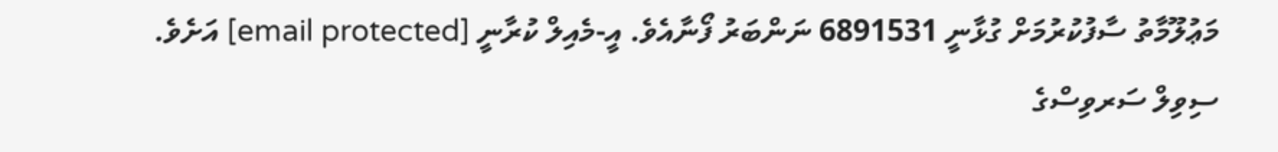މަޢުލޫމާތު ސާފުކުރުމަށް ގުޅާނީ 6891531 ނަންބަރު ފޯނާއެވެ. އީ-މެއިލް ކުރާނީ [email protected] އަށެވެ.
ސިވިލް ސަރވިސްގެ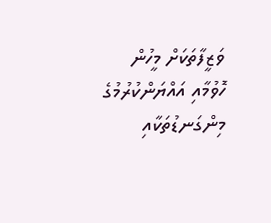ވަޒީފާތަކަށް މީހުން ހޮވުމާއި އައްޔަންކުރުމުގެ މިންގަނޑުތަކާއި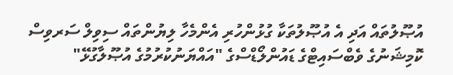އުޞޫލުތައް އަދި އެ އުޞޫލުތަކާ ގުޅުންހުރި އެންމެހާ ލިޔުންތައް ސިވިލް ސަރވިސް ކޮމިޝަނުގެ ވެބްސައިޓްގެ ޑައުންލޯޑްސްގެ "އައްޔަނުކުރުމުގެ އުޞޫލާގުޅޭ"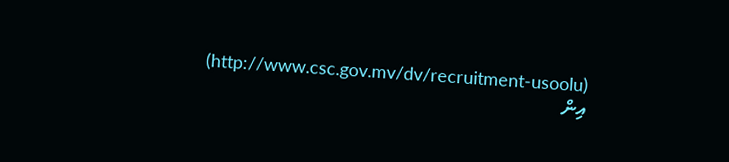(http://www.csc.gov.mv/dv/recruitment-usoolu) އިން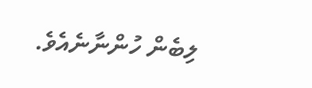ލިބެން ހުންނާނެއެވެ.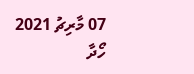07 މާރިޗު 2021
ހޯދާ